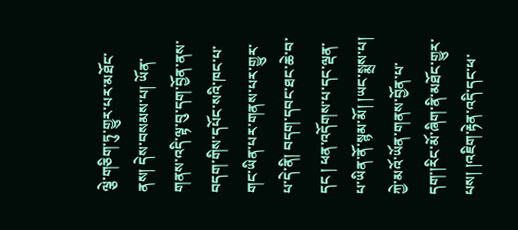ལྕེ་གཅིག་ཏུ་གྱུར་པར་མཐོང་ནས། དེས་བསམས་པ། ཡོན་གནས་འདི་ལྟ་བུ་དག་བྱོན་ནས་བདག་གིས་དཔོང་སའི་ཁང་པ་གང་ཡིན་པར་གནས་པར་གྱུར་པ་དེ་ནི། བདག་དབང་ཐང་ཆེ་བ་དང ། ཕན་འདོགས་པ་དང་ལྡན་པ་ཡིན་ནོ་སྙམ་མོ། །ཡང་སྨྲས་པ། ཀྱེ་མའོ་ཡོན་གནས་བྱོན་པ་དག་།རིང་མོ་ཞིག་ནི་མཐོང་གྱུར་པས། །འཇིག་རྟེན་འདི་དང་ཕ་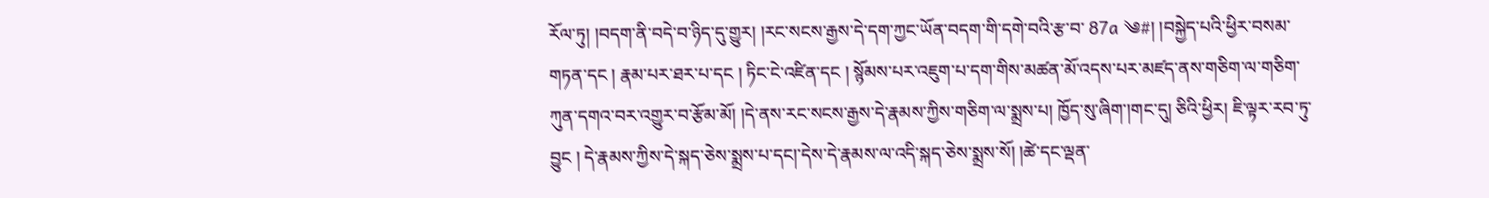རོལ་ཏུ། །བདག་ནི་བདེ་བ་ཉིད་དུ་གྱུར། །རང་སངས་རྒྱས་དེ་དག་ཀྱང་ཡོན་བདག་གི་དགེ་བའི་རྩ་བ་ 87a ༄#། །བསྐྱེད་པའི་ཕྱིར་བསམ་གཏན་དང ། རྣམ་པར་ཐར་པ་དང ། ཏིང་ངེ་འཛིན་དང ། སྙོམས་པར་འཇུག་པ་དག་གིས་མཚན་མོ་འདས་པར་མཛད་ནས་གཅིག་ལ་གཅིག་ཀུན་དགའ་བར་འགྱུར་བ་རྩོམ་མོ། །དེ་ནས་རང་སངས་རྒྱས་དེ་རྣམས་ཀྱིས་གཅིག་ལ་སྨྲས་པ། ཁྱོད་སུ་ཞིག་།གང་དུ། ཅིའི་ཕྱིར། ཇི་ལྟར་རབ་ཏུ་བྱུང ། དེ་རྣམས་ཀྱིས་དེ་སྐད་ཅེས་སྨྲས་པ་དང།་དེས་དེ་རྣམས་ལ་འདི་སྐད་ཅེས་སྨྲས་སོ། །ཚེ་དང་ལྡན་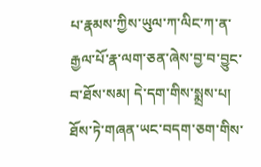པ་རྣམས་ཀྱིས་ཡུལ་ཀ་ལིང་ཀ་ན་རྒྱལ་པོ་རྣ་ལག་ཅན་ཞེས་བྱ་བ་བྱུང་བ་ཐོས་སམ། དེ་དག་གིས་སྨྲས་པ། ཐོས་ཏེ་གཞན་ཡང་བདག་ཅག་གིས་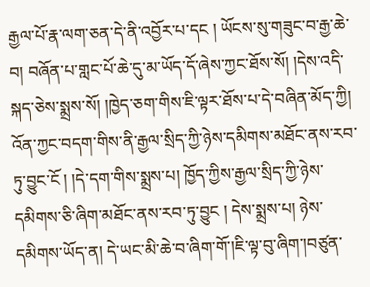རྒྱལ་པོ་རྣ་ལག་ཅན་དེ་ནི་འབྱོར་པ་དང ། ཡོངས་སུ་གཟུང་བ་རྒྱ་ཆེ་བ། བཞོན་པ་གླང་པོ་ཆེ་དུ་མ་ཡོད་དོ་ཞེས་ཀྱང་ཐོས་སོ། །དེས་འདི་སྐད་ཅེས་སྨྲས་སོ། །ཁྱེད་ཅག་གིས་ཇི་ལྟར་ཐོས་པ་དེ་བཞིན་མོད་ཀྱི། འོན་ཀྱང་བདག་གིས་ནི་རྒྱལ་སྲིད་ཀྱི་ཉེས་དམིགས་མཐོང་ནས་རབ་ཏུ་བྱུང་ངོ ། །དེ་དག་གིས་སྨྲས་པ། ཁྱོད་ཀྱིས་རྒྱལ་སྲིད་ཀྱི་ཉེས་དམིགས་ཅི་ཞིག་མཐོང་ནས་རབ་ཏུ་བྱུང ། དེས་སྨྲས་པ། ཉེས་དམིགས་ཡོད་ན། དེ་ཡང་མི་ཆེ་བ་ཞིག་གོ་།ཇི་ལྟ་བུ་ཞིག་།བཙུན་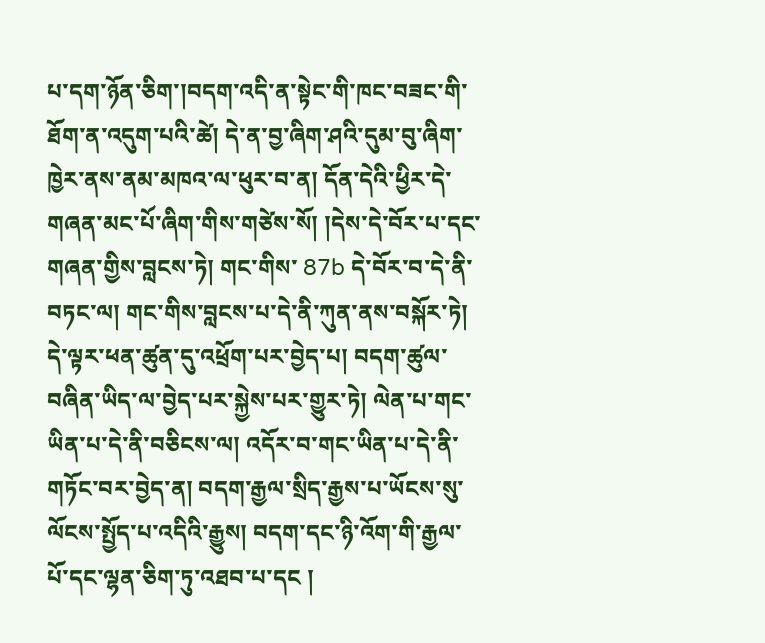པ་དག་ཉོན་ཅིག་།བདག་འདི་ན་སྟེང་གི་ཁང་བཟང་གི་ཐོག་ན་འདུག་པའི་ཚེ། དེ་ན་བྱ་ཞིག་ཤའི་དུམ་བུ་ཞིག་ཁྱེར་ནས་ནམ་མཁའ་ལ་ཕུར་བ་ན། དོན་དེའི་ཕྱིར་དེ་གཞན་མང་པོ་ཞིག་གིས་གཙེས་སོ། །དེས་དེ་བོར་པ་དང་གཞན་གྱིས་བླངས་ཏེ། གང་གིས་ 87b དེ་བོར་བ་དེ་ནི་བཏང་ལ། གང་གིས་བླངས་པ་དེ་ནི་ཀུན་ནས་བསྐོར་ཏེ། དེ་ལྟར་ཕན་ཚུན་དུ་འཕྲོག་པར་བྱེད་པ། བདག་ཚུལ་བཞིན་ཡིད་ལ་བྱེད་པར་སྐྱེས་པར་གྱུར་ཏེ། ལེན་པ་གང་ཡིན་པ་དེ་ནི་བཅིངས་ལ། འདོར་བ་གང་ཡིན་པ་དེ་ནི་གཏོང་བར་བྱེད་ན། བདག་རྒྱལ་སྲིད་རྒྱས་པ་ཡོངས་སུ་ལོངས་སྤྱོད་པ་འདིའི་རྒྱུས། བདག་དང་ཉི་འོག་གི་རྒྱལ་པོ་དང་ལྷན་ཅིག་ཏུ་འཐབ་པ་དང །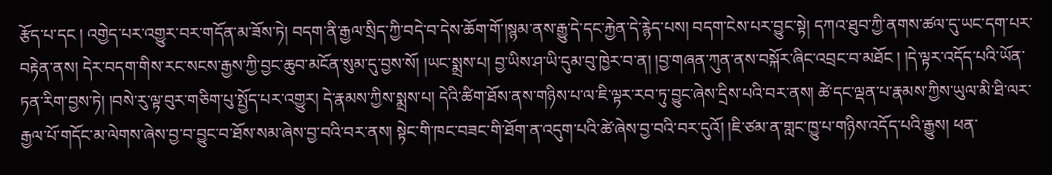རྩོད་པ་དང ། འགྱེད་པར་འགྱུར་བར་གདོན་མ་ཟོས་ཏེ། བདག་ནི་རྒྱལ་སྲིད་ཀྱི་བདེ་བ་དེས་ཆོག་གོ་།སྙམ་ནས་རྒྱུ་དེ་དང་རྐྱེན་དེ་རྙེད་པས། བདག་ངེས་པར་བྱུང་སྟེ། དཀའ་ཐུབ་ཀྱི་ནགས་ཚལ་དུ་ཡང་དག་པར་བརྟེན་ནས། དེར་བདག་གིས་རང་སངས་རྒྱས་ཀྱི་བྱང་ཆུབ་མངོན་སུམ་དུ་བྱས་སོ། །ཡང་སྨྲས་པ། བྱ་ཡིས་ཤ་ཡི་དུམ་བུ་ཁྱེར་བ་ན། །བྱ་གཞན་ཀུན་ནས་བསྐོར་ཞིང་འབྲང་བ་མཐོང ། །དེ་ལྟར་འདོད་པའི་ཡོན་ཏན་རིག་བྱས་ཏེ། །བསེ་རུ་ལྟ་བུར་གཅིག་པུ་སྤྱོད་པར་འགྱུར། དེ་རྣམས་ཀྱིས་སྨྲས་པ། དེའི་ཚིག་ཐོས་ནས་གཉིས་པ་ལ་ཇི་ལྟར་རབ་ཏུ་བྱུང་ཞེས་དྲིས་པའི་བར་ནས། ཚེ་དང་ལྡན་པ་རྣམས་ཀྱིས་ཡུལ་མི་ཐི་ལར་རྒྱལ་པོ་གདོང་མ་ལེགས་ཞེས་བྱ་བ་བྱུང་བ་ཐོས་སམ་ཞེས་བྱ་བའི་བར་ནས། སྟེང་གི་ཁང་བཟང་གི་ཐོག་ན་འདུག་པའི་ཚེ་ཞེས་བྱ་བའི་བར་དུའོ། །ཇི་ཙམ་ན་གླང་ཁྱུ་པ་གཉིས་འདོད་པའི་རྒྱུས། ཕན་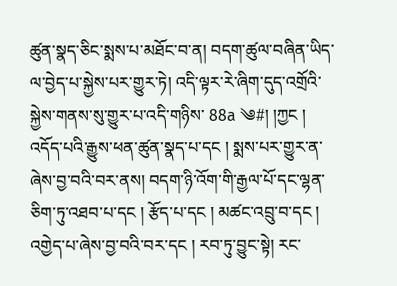ཚུན་སྣད་ཅིང་སྨས་པ་མཐོང་བ་ན། བདག་ཚུལ་བཞིན་ཡིད་ལ་བྱེད་པ་སྐྱེས་པར་གྱུར་ཏེ། འདི་ལྟར་རེ་ཞིག་དུད་འགྲོའི་སྐྱེས་གནས་སུ་གྱུར་པ་འདི་གཉིས་ 88a ༄#། །ཀྱང ། འདོད་པའི་རྒྱུས་ཕན་ཚུན་སྣད་པ་དང ། སྨས་པར་གྱུར་ན་ཞེས་བྱ་བའི་བར་ནས། བདག་ཉི་འོག་གི་རྒྱལ་པོ་དང་ལྷན་ཅིག་ཏུ་འཐབ་པ་དང ། རྩོད་པ་དང ། མཚང་འབྲུ་བ་དང ། འགྱེད་པ་ཞེས་བྱ་བའི་བར་དང ། རབ་ཏུ་བྱུང་སྟེ། རང་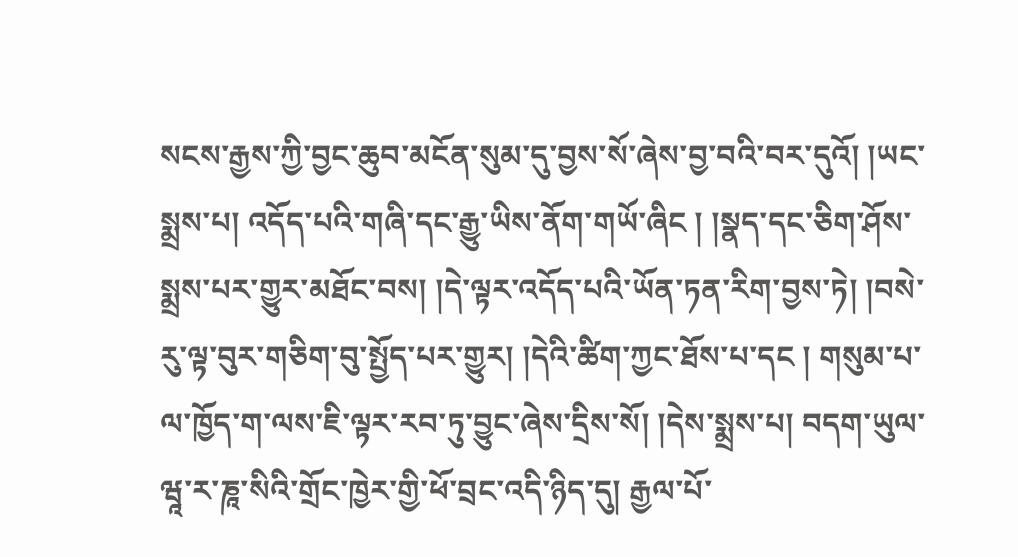སངས་རྒྱས་ཀྱི་བྱང་ཆུབ་མངོན་སུམ་དུ་བྱས་སོ་ཞེས་བྱ་བའི་བར་དུའོ། །ཡང་སྨྲས་པ། འདོད་པའི་གཞི་དང་རྒྱུ་ཡིས་ནོག་གཡོ་ཞིང ། །སྣད་དང་ཅིག་ཤོས་སྨྲས་པར་གྱུར་མཐོང་བས། །དེ་ལྟར་འདོད་པའི་ཡོན་ཏན་རིག་བྱས་ཏེ། །བསེ་རུ་ལྟ་བུར་གཅིག་བུ་སྤྱོད་པར་གྱུར། །དེའི་ཚིག་ཀྱང་ཐོས་པ་དང ། གསུམ་པ་ལ་ཁྱོད་ག་ལས་ཇི་ལྟར་རབ་ཏུ་བྱུང་ཞེས་དྲིས་སོ། །དེས་སྨྲས་པ། བདག་ཡུལ་ཝཱ་ར་ཎཱ་སིའི་གྲོང་ཁྱེར་གྱི་ཕོ་བྲང་འདི་ཉིད་དུ། རྒྱལ་པོ་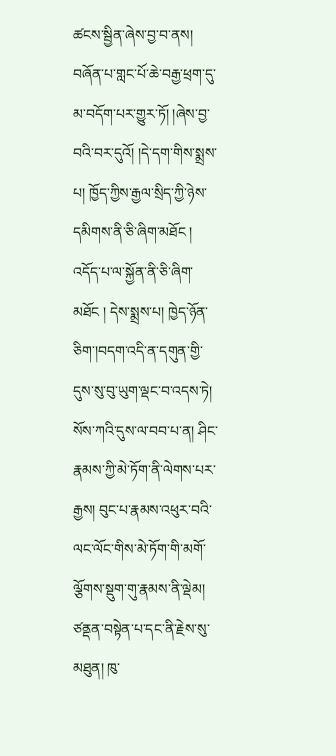ཚངས་སྦྱིན་ཞེས་བྱ་བ་ནས། བཞོན་པ་གླང་པོ་ཆེ་བརྒྱ་ཕྲག་དུ་མ་བདོག་པར་གྱུར་ཏོ། །ཞེས་བྱ་བའི་བར་དུའོ། །དེ་དག་གིས་སྨྲས་པ། ཁྱོད་ཀྱིས་རྒྱལ་སྲིད་ཀྱི་ཉེས་དམིགས་ནི་ཅི་ཞིག་མཐོང ། འདོད་པ་ལ་སྐྱོན་ནི་ཅི་ཞིག་མཐོང ། དེས་སྨྲས་པ། ཁྱེད་ཉོན་ཅིག་།བདག་འདི་ན་དགུན་གྱི་དུས་སུ་བུ་ཡུག་ལྡང་བ་འདས་ཏེ། སོས་ཀའི་དུས་ལ་བབ་པ་ན། ཤིང་རྣམས་ཀྱི་མེ་ཏོག་ནི་ལེགས་པར་རྒྱས། བུང་པ་རྣམས་འཕུར་བའི་ལང་ལོང་གིས་མེ་ཏོག་གི་མགོ་ལྕོགས་སྡུག་གུ་རྣམས་ནི་ལྡེམ། ཙནྡན་བསྟེན་པ་དང་ནི་རྗེས་སུ་མཐུན། ཁུ་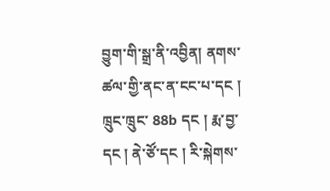བྱུག་གི་སྒྲ་ནི་འབྱིན། ནགས་ཚལ་གྱི་ནང་ན་ངང་པ་དང ། ཁྲུང་ཁྲུང་ 88b དང ། རྨ་བྱ་དང ། ནེ་ཙོ་དང ། རི་སྐེགས་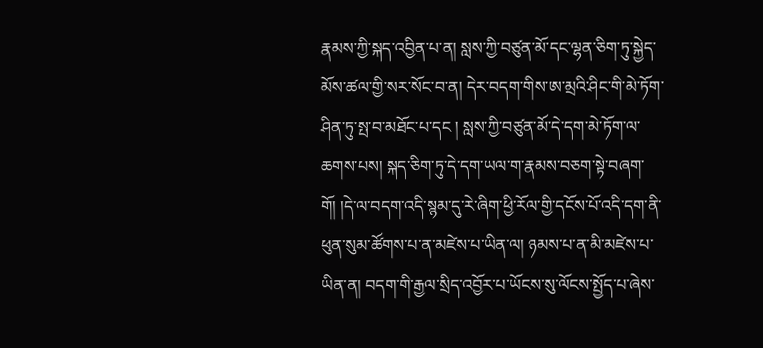རྣམས་ཀྱི་སྐད་འབྱིན་པ་ན། སླས་ཀྱི་བཙུན་མོ་དང་ལྷན་ཅིག་ཏུ་སྐྱེད་མོས་ཚལ་གྱི་སར་སོང་བ་ན། དེར་བདག་གིས་ཨ་མྲའི་ཤིང་གི་མེ་ཏོག་ཤིན་ཏུ་སྤ་བ་མཐོང་པ་དང ། སླས་ཀྱི་བཙུན་མོ་དེ་དག་མེ་ཏོག་ལ་ཆགས་པས། སྐད་ཅིག་ཏུ་དེ་དག་ཡལ་ག་རྣམས་བཅག་སྟེ་བཞག་གོ། །དེ་ལ་བདག་འདི་སྙམ་དུ་རེ་ཞིག་ཕྱི་རོལ་གྱི་དངོས་པོ་འདི་དག་ནི་ཕུན་སུམ་ཚོགས་པ་ན་མཛེས་པ་ཡིན་ལ། ཉམས་པ་ན་མི་མཛེས་པ་ཡིན་ན། བདག་གི་རྒྱལ་སྲིད་འབྱོར་པ་ཡོངས་སུ་ལོངས་སྤྱོད་པ་ཞེས་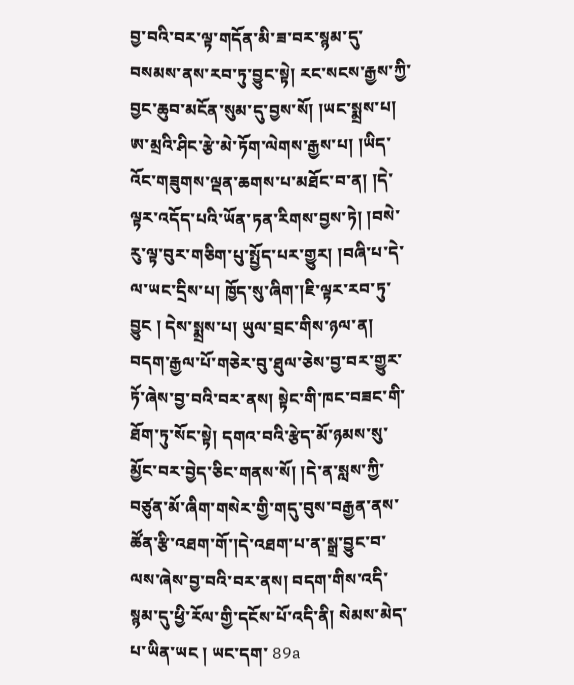བྱ་བའི་བར་ལྟ་གདོན་མི་ཟ་བར་སྙམ་དུ་བསམས་ནས་རབ་ཏུ་བྱུང་སྟེ། རང་སངས་རྒྱས་ཀྱི་བྱང་ཆུབ་མངོན་སུམ་དུ་བྱས་སོ། །ཡང་སྨྲས་པ། ཨ་མྲའི་ཤིང་རྩེ་མེ་ཏོག་ལེགས་རྒྱས་པ། །ཡིད་འོང་གཟུགས་ལྡན་ཆགས་པ་མཐོང་བ་ན། །དེ་ལྟར་འདོད་པའི་ཡོན་ཏན་རིགས་བྱས་ཏེ། །བསེ་རུ་ལྟ་བུར་གཅིག་པུ་སྤྱོད་པར་གྱུར། །བཞི་པ་དེ་ལ་ཡང་དྲིས་པ། ཁྱོད་སུ་ཞིག་།ཇི་ལྟར་རབ་ཏུ་བྱུང ། དེས་སྨྲས་པ། ཡུལ་བྲང་གིས་ཉལ་ན། བདག་རྒྱལ་པོ་གཅེར་བུ་ཐུལ་ཅེས་བྱ་བར་གྱུར་ཏོ་ཞེས་བྱ་བའི་བར་ནས། སྟེང་གི་ཁང་བཟང་གི་ཐོག་ཏུ་སོང་སྟེ། དགའ་བའི་རྩེད་མོ་ཉམས་སུ་མྱོང་བར་བྱེད་ཅིང་གནས་སོ། །དེ་ན་སླས་ཀྱི་བཙུན་མོ་ཞིག་གསེར་གྱི་གདུ་བུས་བརྒྱན་ནས་ཚོན་རྩི་འཐག་གོ་།དེ་འཐག་པ་ན་སྒྲ་བྱུང་བ་ལས་ཞེས་བྱ་བའི་བར་ནས། བདག་གིས་འདི་སྙམ་དུ་ཕྱི་རོལ་གྱི་དངོས་པོ་འདི་ནི། སེམས་མེད་པ་ཡིན་ཡང ། ཡང་དག་ 89a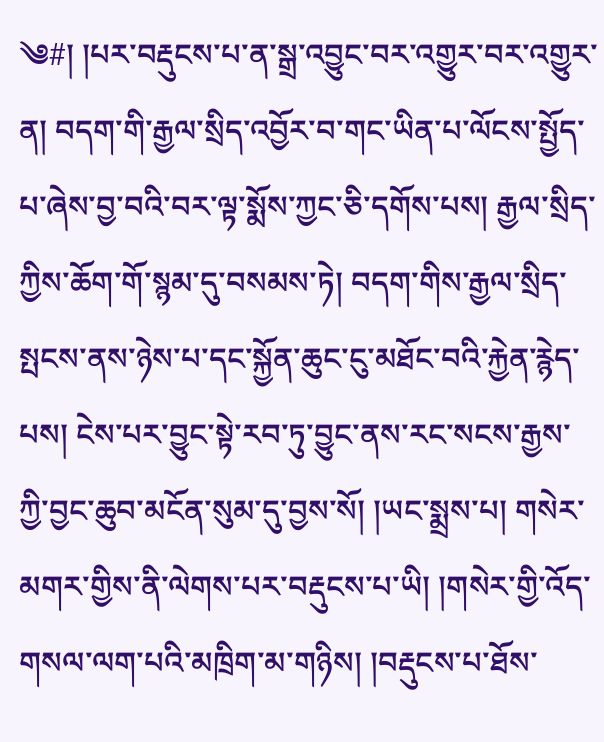༄#། །པར་བརྡུངས་པ་ན་སྒྲ་འབྱུང་བར་འགྱུར་བར་འགྱུར་ན། བདག་གི་རྒྱལ་སྲིད་འབྱོར་བ་གང་ཡིན་པ་ལོངས་སྤྱོད་པ་ཞེས་བྱ་བའི་བར་ལྟ་སྨོས་ཀྱང་ཅི་དགོས་པས། རྒྱལ་སྲིད་ཀྱིས་ཆོག་གོ་སྙམ་དུ་བསམས་ཏེ། བདག་གིས་རྒྱལ་སྲིད་སྤངས་ནས་ཉེས་པ་དང་སྐྱོན་ཆུང་ངུ་མཐོང་བའི་རྐྱེན་རྙེད་པས། ངེས་པར་བྱུང་སྟེ་རབ་ཏུ་བྱུང་ནས་རང་སངས་རྒྱས་ཀྱི་བྱང་ཆུབ་མངོན་སུམ་དུ་བྱས་སོ། །ཡང་སྨྲས་པ། གསེར་མགར་གྱིས་ནི་ལེགས་པར་བརྡུངས་པ་ཡི། །གསེར་གྱི་འོད་གསལ་ལག་པའི་མཁྲིག་མ་གཉིས། །བརྡུངས་པ་ཐོས་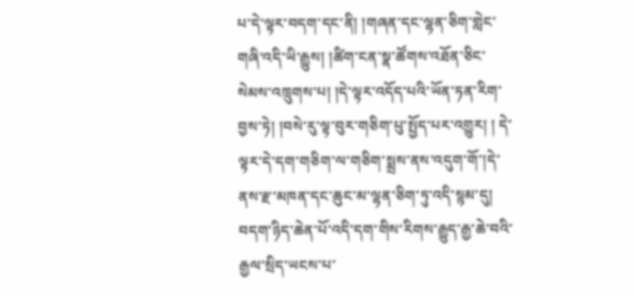པ་དེ་ལྟར་བདག་དང་ནི། །གཞན་དང་ལྷན་ཅིག་གླེང་གཞི་འདི་ཡི་རྒྱུས། །ཚིག་ངན་སྣ་ཚོགས་འཐོན་ཅིང་སེམས་འཁྲུགས་པ། །དེ་ལྟར་འདོད་པའི་ཡོན་ཏན་རིག་བྱས་ཏེ། །བསེ་རུ་ལྟ་བུར་གཅིག་པུ་སྤྱོད་པར་འགྱུར། ། དེ་ལྟར་དེ་དག་གཅིག་ལ་གཅིག་སྨྲས་ནས་འདུག་གོ་།དེ་ནས་རྫ་མཁན་དང་ཆུང་མ་ལྷན་ཅིག་ཏུ་འདི་སྙམ་དུ། བདག་ཉིད་ཆེན་པོ་འདི་དག་གིས་རིགས་རྒྱུད་རྒྱ་ཆེ་བའི་རྒྱལ་སྲིད་ཡངས་པ་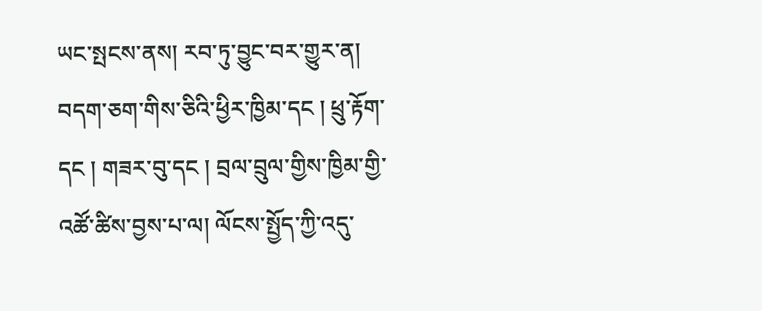ཡང་སྤངས་ནས། རབ་ཏུ་བྱུང་བར་གྱུར་ན། བདག་ཅག་གིས་ཅིའི་ཕྱིར་ཁྱིམ་དང ། ཕྲུ་རྟོག་དང ། གཟར་བུ་དང ། བྲལ་བྲུལ་གྱིས་ཁྱིམ་གྱི་འཚོ་ཚིས་བྱས་པ་ལ། ལོངས་སྤྱོད་ཀྱི་འདུ་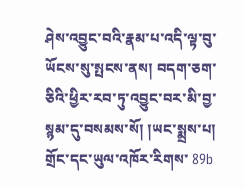ཤེས་འབྱུང་བའི་རྣམ་པ་འདི་ལྟ་བུ་ཡོངས་སུ་སྤངས་ནས། བདག་ཅག་ཅིའི་ཕྱིར་རབ་ཏུ་འབྱུང་བར་མི་བྱ་སྙམ་དུ་བསམས་སོ། །ཡང་སྨྲས་པ། གྲོང་དང་ཡུལ་འཁོར་རིགས་ 89b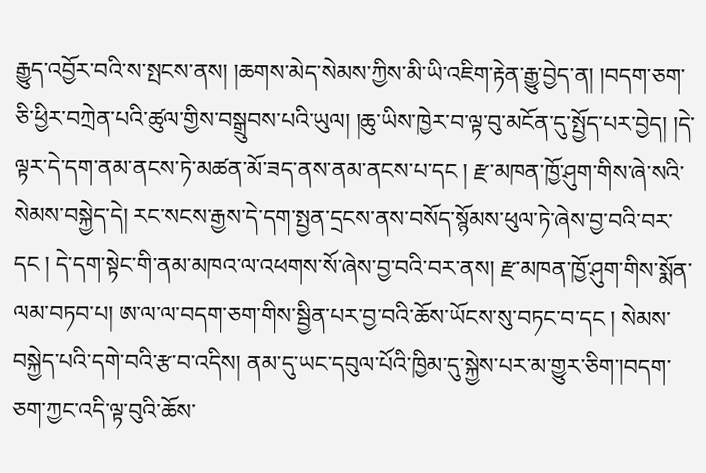རྒྱུད་འབྱོར་བའི་ས་སྤངས་ནས། །ཆགས་མེད་སེམས་ཀྱིས་མི་ཡི་འཇིག་རྟེན་རྒྱུ་བྱེད་ན། །བདག་ཅག་ཅི་ཕྱིར་བཀྲེན་པའི་ཚུལ་གྱིས་བསྒྲུབས་པའི་ཡུལ། །ཆུ་ཡིས་ཁྱེར་བ་ལྟ་བུ་མངོན་དུ་སྤྱོད་པར་བྱེད། །དེ་ལྟར་དེ་དག་ནམ་ནངས་ཏེ་མཚན་མོ་ཟད་ནས་ནམ་ནངས་པ་དང ། རྫ་མཁན་ཁྱོ་ཤུག་གིས་ཞེ་སའི་སེམས་བསྐྱེད་དེ། རང་སངས་རྒྱས་དེ་དག་སྤྱན་དྲངས་ནས་བསོད་སྙོམས་ཕུལ་ཏེ་ཞེས་བྱ་བའི་བར་དང ། དེ་དག་སྟེང་གི་ནམ་མཁའ་ལ་འཕགས་སོ་ཞེས་བྱ་བའི་བར་ནས། རྫ་མཁན་ཁྱོ་ཤུག་གིས་སྨོན་ལམ་བཏབ་པ། ཨ་ལ་ལ་བདག་ཅག་གིས་སྦྱིན་པར་བྱ་བའི་ཆོས་ཡོངས་སུ་བཏང་བ་དང ། སེམས་བསྐྱེད་པའི་དགེ་བའི་རྩ་བ་འདིས། ནམ་དུ་ཡང་དབུལ་པོའི་ཁྱིམ་དུ་སྐྱེས་པར་མ་གྱུར་ཅིག་།བདག་ཅག་ཀྱང་འདི་ལྟ་བུའི་ཆོས་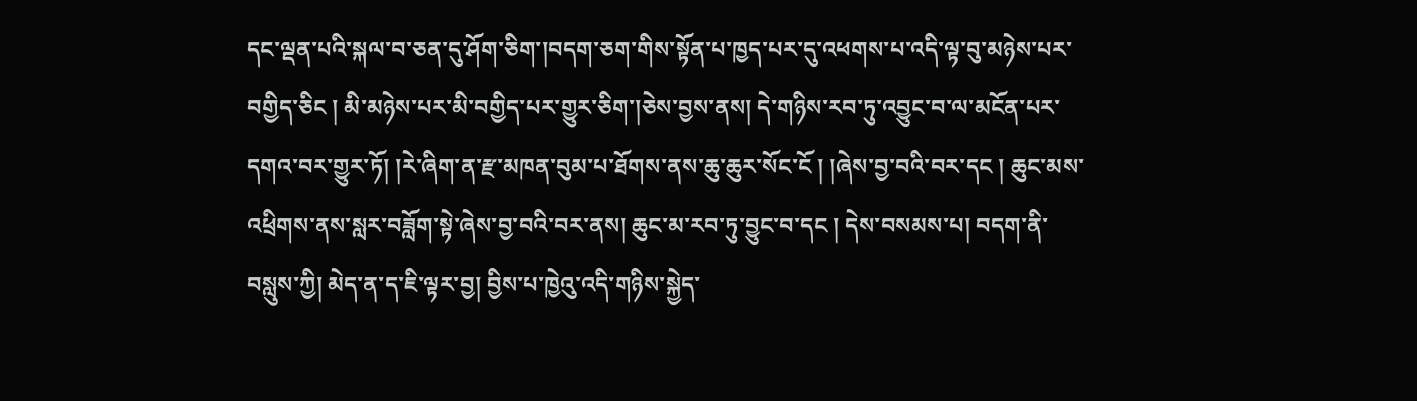དང་ལྡན་པའི་སྐལ་བ་ཅན་དུ་ཤོག་ཅིག་།བདག་ཅག་གིས་སྟོན་པ་ཁྱད་པར་དུ་འཕགས་པ་འདི་ལྟ་བུ་མཉེས་པར་བགྱིད་ཅིང ། མི་མཉེས་པར་མི་བགྱིད་པར་གྱུར་ཅིག་།ཅེས་བྱས་ནས། དེ་གཉིས་རབ་ཏུ་འབྱུང་བ་ལ་མངོན་པར་དགའ་བར་གྱུར་ཏོ། །རེ་ཞིག་ན་རྫ་མཁན་བུམ་པ་ཐོགས་ནས་ཆུ་ཆུར་སོང་ངོ ། །ཞེས་བྱ་བའི་བར་དང ། ཆུང་མས་འཕྲིགས་ནས་སླར་བཟློག་སྟེ་ཞེས་བྱ་བའི་བར་ནས། ཆུང་མ་རབ་ཏུ་བྱུང་བ་དང ། དེས་བསམས་པ། བདག་ནི་བསླུས་ཀྱི། མེད་ན་ད་ཇི་ལྟར་བྱ། བྱིས་པ་ཁྱེའུ་འདི་གཉིས་སྐྱེད་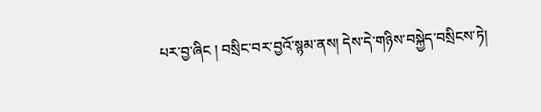པར་བྱ་ཞིང ། བསྲིང་བར་བྱའོ་སྙམ་ནས། དེས་དེ་གཉིས་བསྐྱེད་བསྲིངས་ཏེ།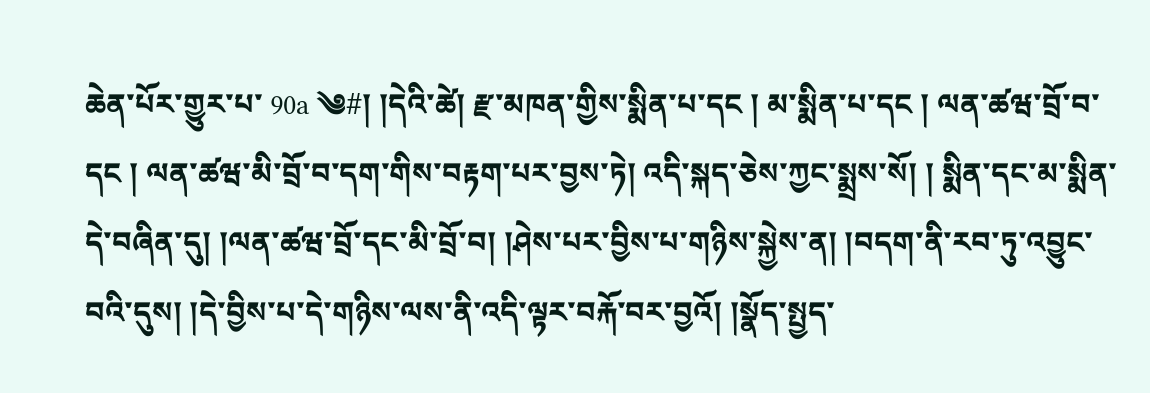ཆེན་པོར་གྱུར་པ་ 90a ༄#། །དེའི་ཚེ། རྫ་མཁན་གྱིས་སྨིན་པ་དང ། མ་སྨིན་པ་དང ། ལན་ཚཝ་བྲོ་བ་དང ། ལན་ཚཝ་མི་བྲོ་བ་དག་གིས་བརྟག་པར་བྱས་ཏེ། འདི་སྐད་ཅེས་ཀྱང་སྨྲས་སོ། ། སྨིན་དང་མ་སྨིན་དེ་བཞིན་དུ། །ལན་ཚཝ་བྲོ་དང་མི་བྲོ་བ། །ཤེས་པར་བྱིས་པ་གཉིས་སྐྱེས་ན། །བདག་ནི་རབ་ཏུ་འབྱུང་བའི་དུས། །དེ་བྱིས་པ་དེ་གཉིས་ལས་ནི་འདི་ལྟར་བརྐོ་བར་བྱའོ། །སྣོད་སྤྱད་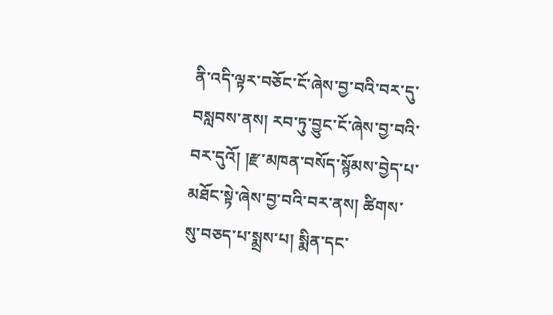ནི་འདི་ལྟར་བཅོང་ངོ་ཞེས་བྱ་བའི་བར་དུ་བསླབས་ནས། རབ་ཏུ་བྱུང་ངོ་ཞེས་བྱ་བའི་བར་དུའོ། །རྫ་མཁན་བསོད་སྙོམས་བྱེད་པ་མཐོང་སྟེ་ཞེས་བྱ་བའི་བར་ནས། ཚིགས་སུ་བཅད་པ་སྨྲས་པ། སྨིན་དང་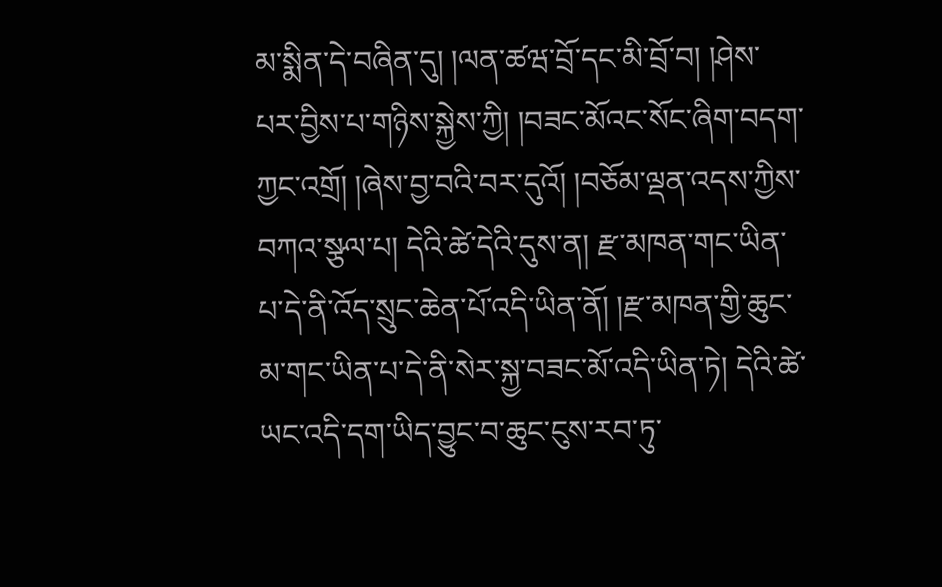མ་སྨིན་དེ་བཞིན་དུ། །ལན་ཚཝ་བྲོ་དང་མི་བྲོ་བ། །ཤེས་པར་བྱིས་པ་གཉིས་སྐྱེས་ཀྱི། །བཟང་མོའང་སོང་ཞིག་བདག་ཀྱང་འགྲོ། །ཞེས་བྱ་བའི་བར་དུའོ། །བཅོམ་ལྡན་འདས་ཀྱིས་བཀའ་སྩལ་པ། དེའི་ཚེ་དེའི་དུས་ན། རྫ་མཁན་གང་ཡིན་པ་དེ་ནི་འོད་སྲུང་ཆེན་པོ་འདི་ཡིན་ནོ། །རྫ་མཁན་གྱི་ཆུང་མ་གང་ཡིན་པ་དེ་ནི་སེར་སྐྱ་བཟང་མོ་འདི་ཡིན་ཏེ། དེའི་ཚེ་ཡང་འདི་དག་ཡིད་བྱུང་བ་ཆུང་ངུས་རབ་ཏུ་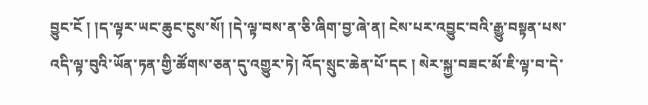བྱུང་ངོ ། །ད་ལྟར་ཡང་ཆུང་ངུས་སོ། །དེ་ལྟ་བས་ན་ཅི་ཞིག་བྱ་ཞེ་ན། ངེས་པར་འབྱུང་བའི་རྒྱུ་བསྟན་པས་འདི་ལྟ་བུའི་ཡོན་ཏན་གྱི་ཚོགས་ཅན་དུ་འགྱུར་ཏེ། འོད་སྲུང་ཆེན་པོ་དང ། སེར་སྐྱ་བཟང་མོ་ཇི་ལྟ་བ་དེ་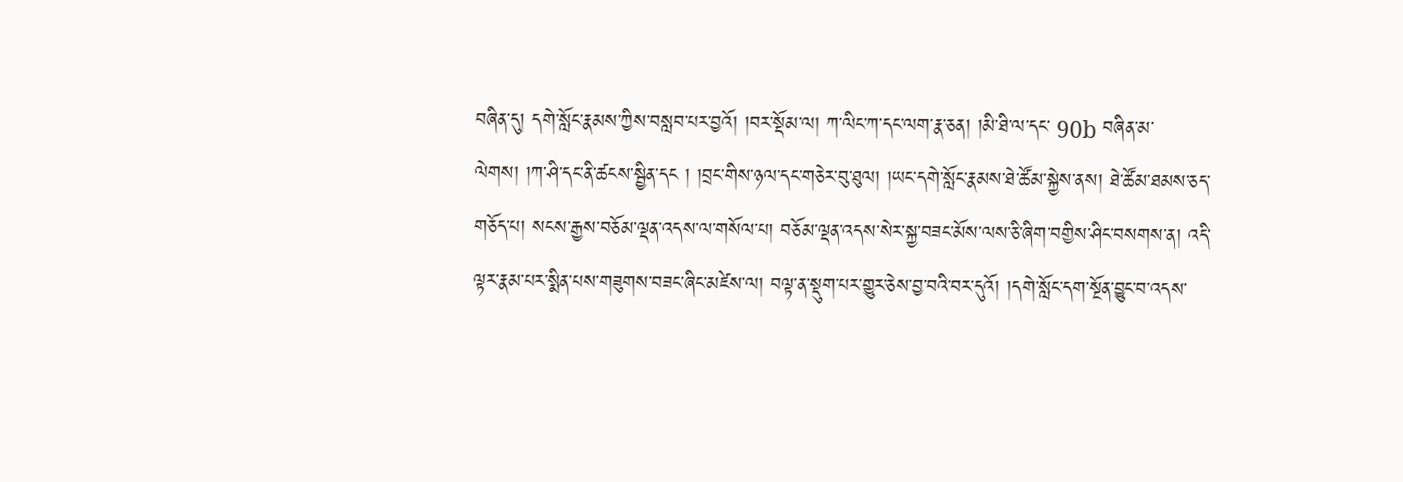བཞིན་དུ། དགེ་སློང་རྣམས་ཀྱིས་བསླབ་པར་བྱའོ། །བར་སྡོམ་ལ། ཀ་ལིང་ཀ་དང་ལག་རྣ་ཅན། །མི་ཐི་ལ་དང་ 90b བཞིན་མ་ལེགས། །ཀ་ཤི་དང་ནི་ཚངས་སྦྱིན་དང ། །བྲང་གིས་ཉལ་དང་གཅེར་བུ་ཐུལ། །ཡང་དགེ་སློང་རྣམས་ཐེ་ཚོམ་སྐྱེས་ནས། ཐེ་ཚོམ་ཐམས་ཅད་གཅོད་པ། སངས་རྒྱས་བཅོམ་ལྡན་འདས་ལ་གསོལ་པ། བཅོམ་ལྡན་འདས་སེར་སྐྱ་བཟང་མོས་ལས་ཅི་ཞིག་བགྱིས་ཤིང་བསགས་ན། འདི་ལྟར་རྣམ་པར་སྨིན་པས་གཟུགས་བཟང་ཞིང་མཛེས་ལ། བལྟ་ན་སྡུག་པར་གྱུར་ཅེས་བྱ་བའི་བར་དུའོ། །དགེ་སློང་དག་སྔོན་བྱུང་བ་འདས་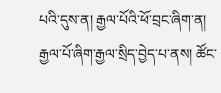པའི་དུས་ན། རྒྱལ་པོའི་ཕོ་བྲང་ཞིག་ན། རྒྱལ་པོ་ཞིག་རྒྱལ་སྲིད་བྱེད་པ་ནས། ཚོང་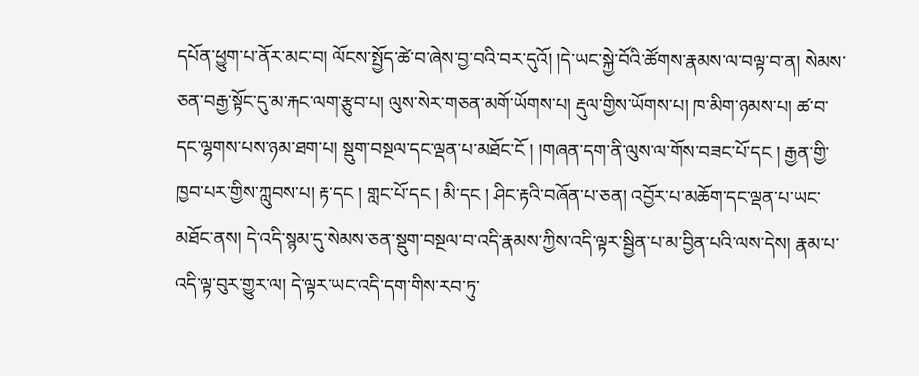དཔོན་ཕྱུག་པ་ནོར་མང་བ། ལོངས་སྤྱོད་ཚེ་བ་ཞེས་བྱ་བའི་བར་དུའོ། །དེ་ཡང་སྐྱེ་བོའི་ཚོགས་རྣམས་ལ་བལྟ་བ་ན། སེམས་ཅན་བརྒྱ་སྟོང་དུ་མ་རྐང་ལག་རྩུབ་པ། ལུས་སེར་གཅན་མགོ་ཡོགས་པ། རྡུལ་གྱིས་ཡོགས་པ། ཁ་མིག་ཉམས་པ། ཚ་བ་དང་ལྷགས་པས་ཉམ་ཐག་པ། སྡུག་བསྔལ་དང་ལྡན་པ་མཐོང་ངོ ། །གཞན་དག་ནི་ལུས་ལ་གོས་བཟང་པོ་དང ། རྒྱན་གྱི་ཁྱབ་པར་གྱིས་ཀླུབས་པ། རྟ་དང ། གླང་པོ་དང ། མི་དང ། ཤིང་རྟའི་བཞོན་པ་ཅན། འབྱོར་པ་མཆོག་དང་ལྡན་པ་ཡང་མཐོང་ནས། དེ་འདི་སྙམ་དུ་སེམས་ཅན་སྡུག་བསྔལ་བ་འདི་རྣམས་ཀྱིས་འདི་ལྟར་སྦྱིན་པ་མ་བྱིན་པའི་ལས་དེས། རྣམ་པ་འདི་ལྟ་བུར་གྱུར་ལ། དེ་ལྟར་ཡང་འདི་དག་གིས་རབ་ཏུ་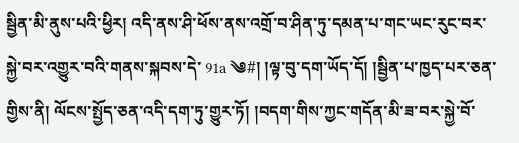སྦྱིན་མི་ནུས་པའི་ཕྱིར། འདི་ནས་ཤི་ཕོས་ནས་འགྲོ་བ་ཤིན་ཏུ་དམན་པ་གང་ཡང་རུང་བར་སྐྱེ་བར་འགྱུར་བའི་གནས་སྐབས་དེ་ 91a ༄#། །ལྟ་བུ་དག་ཡོད་དོ། །སྦྱིན་པ་ཁྱད་པར་ཅན་གྱིས་ནི། ལོངས་སྤྱོད་ཅན་འདི་དག་ཏུ་གྱུར་ཏོ། །བདག་གིས་ཀྱང་གདོན་མི་ཟ་བར་སྐྱེ་བོ་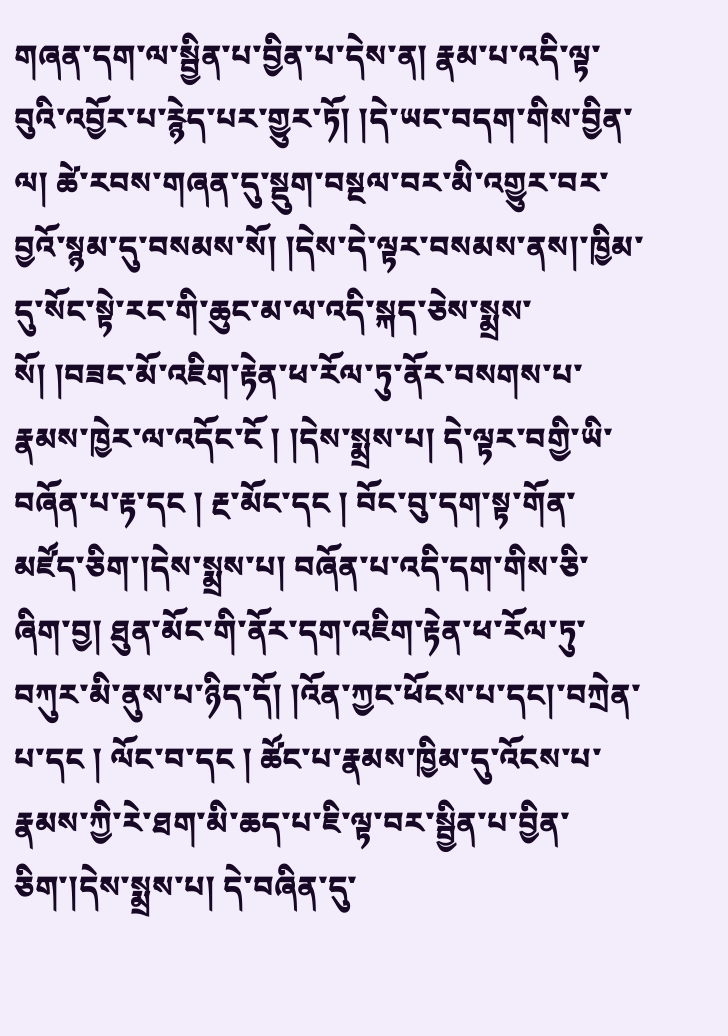གཞན་དག་ལ་སྦྱིན་པ་བྱིན་པ་དེས་ན། རྣམ་པ་འདི་ལྟ་བུའི་འབྱོར་པ་རྙེད་པར་གྱུར་ཏོ། །དེ་ཡང་བདག་གིས་བྱིན་ལ། ཚེ་རབས་གཞན་དུ་སྡུག་བསྔལ་བར་མི་འགྱུར་བར་བྱའོ་སྙམ་དུ་བསམས་སོ། །དེས་དེ་ལྟར་བསམས་ནས།་ཁྱིམ་དུ་སོང་སྟེ་རང་གི་ཆུང་མ་ལ་འདི་སྐད་ཅེས་སྨྲས་སོ། །བཟང་མོ་འཇིག་རྟེན་ཕ་རོལ་ཏུ་ནོར་བསགས་པ་རྣམས་ཁྱེར་ལ་འདོང་ངོ ། །དེས་སྨྲས་པ། དེ་ལྟར་བགྱི་ཡི་བཞོན་པ་རྟ་དང ། རྔ་མོང་དང ། བོང་བུ་དག་སྟ་གོན་མཛོད་ཅིག་།དེས་སྨྲས་པ། བཞོན་པ་འདི་དག་གིས་ཅི་ཞིག་བྱ། ཐུན་མོང་གི་ནོར་དག་འཇིག་རྟེན་ཕ་རོལ་ཏུ་བཀུར་མི་ནུས་པ་ཉིད་དོ། །འོན་ཀྱང་ཕོངས་པ་དང།་བཀྲེན་པ་དང ། ལོང་བ་དང ། ཚོང་པ་རྣམས་ཁྱིམ་དུ་འོངས་པ་རྣམས་ཀྱི་རེ་ཐག་མི་ཆད་པ་ཇི་ལྟ་བར་སྦྱིན་པ་བྱིན་ཅིག་།དེས་སྨྲས་པ། དེ་བཞིན་དུ་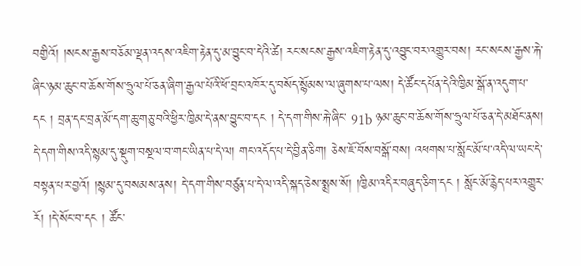བགྱིའོ། །སངས་རྒྱས་བཅོམ་ལྡན་འདས་འཇིག་རྟེན་དུ་མ་བྱུང་བ་དེའི་ཚེ། རང་སངས་རྒྱས་འཇིག་རྟེན་དུ་འབྱུང་བར་འགྱུར་བས། རང་སངས་རྒྱས་རྐེ་ཞིང་ཉམ་ཆུང་བ་ཆོས་གོས་ཧྲུལ་པོ་ཅན་ཞིག་རྒྱལ་པོའི་ཕོ་བྲང་འཁོར་དུ་བསོད་སྙོམས་ལ་ཞུགས་པ་ལས། དེ་ཚོང་དཔོན་དེའི་ཁྱིམ་སྒོ་ན་འདུག་པ་དང ། བྲན་དང་བྲན་མོ་དག་ཆུ་གཅུ་བའི་ཕྱིར་ཁྱིམ་དེ་ནས་བྱུང་བ་དང ། དེ་དག་གིས་རྐེ་ཞིང་ 91b ཉམ་ཆུང་བ་ཆོས་གོས་ཧྲུལ་པོ་ཅན་དེ་མཐོང་ནས། དེ་དག་གིས་འདི་སྙམ་དུ་སྡུག་བསྔལ་བ་གང་ཡིན་པ་དེ་ལ། གང་འདོད་པ་དེ་བྱིན་ཅིག། ཅེས་ཇོ་བོས་བསྒོ་བས། འཕགས་པ་སློང་མོ་པ་འདི་ལ་ཡང་དེ་བསྟན་པར་བྱའོ། །སྙམ་དུ་བསམས་ནས། དེ་དག་གིས་བཙུན་པ་དེ་ལ་འདི་སྐད་ཅེས་སྨྲས་སོ། །ཁྱིམ་འདིར་བཞུད་ཅིག་དང ། སློང་མོ་རྙེད་པར་འགྱུར་རོ། །དེ་སོང་བ་དང ། ཚོང་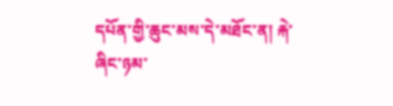དཔོན་གྱི་ཆུང་མས་དེ་མཐོང་ན། རྐེ་ཞིང་ཉམ་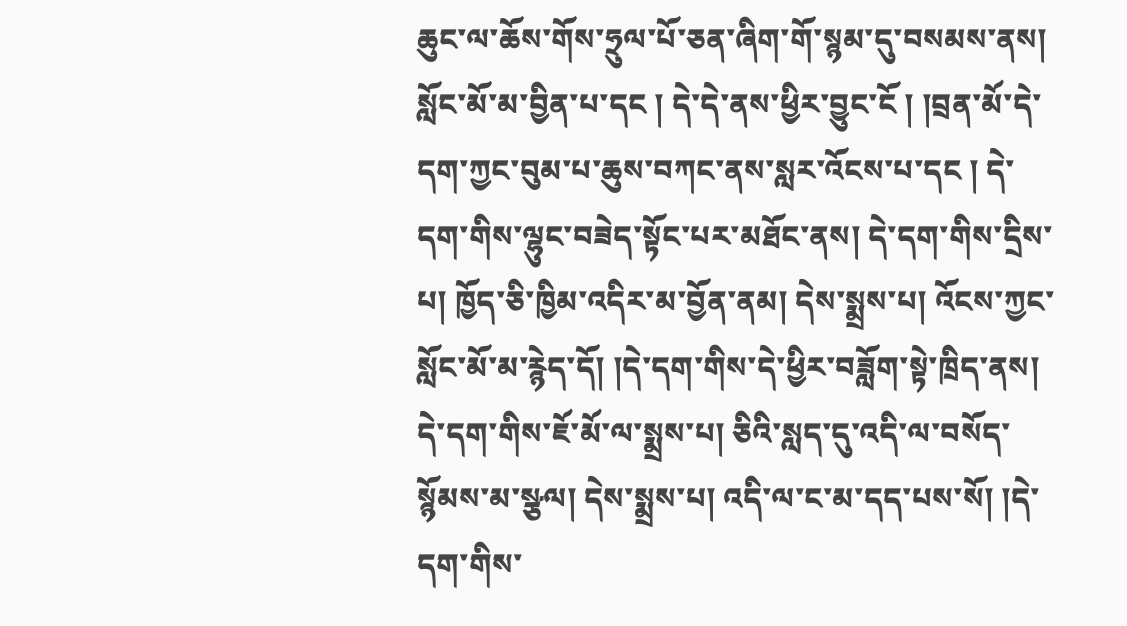ཆུང་ལ་ཆོས་གོས་ཧྲུལ་པོ་ཅན་ཞིག་གོ་སྙམ་དུ་བསམས་ནས། སློང་མོ་མ་བྱིན་པ་དང ། དེ་དེ་ནས་ཕྱིར་བྱུང་ངོ ། །བྲན་མོ་དེ་དག་ཀྱང་བུམ་པ་ཆུས་བཀང་ནས་སླར་འོངས་པ་དང ། དེ་དག་གིས་ལྷུང་བཟེད་སྟོང་པར་མཐོང་ནས། དེ་དག་གིས་དྲིས་པ། ཁྱོད་ཅི་ཁྱིམ་འདིར་མ་བྱོན་ནམ། དེས་སྨྲས་པ། འོངས་ཀྱང་སློང་མོ་མ་རྙེད་དོ། །དེ་དག་གིས་དེ་ཕྱིར་བཟློག་སྟེ་ཁྲིད་ནས། དེ་དག་གིས་ཇོ་མོ་ལ་སྨྲས་པ། ཅིའི་སླད་དུ་འདི་ལ་བསོད་སྙོམས་མ་སྩལ། དེས་སྨྲས་པ། འདི་ལ་ང་མ་དད་པས་སོ། །དེ་དག་གིས་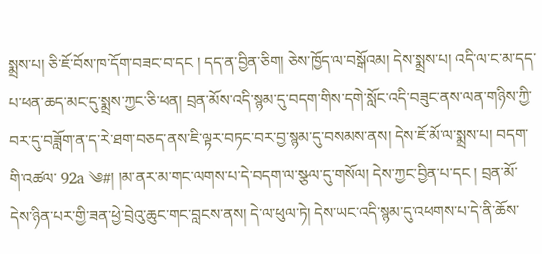སྨྲས་པ། ཅི་ཇོ་བོས་ཁ་དོག་བཟང་བ་དང ། དད་ན་བྱིན་ཅིག། ཅེས་ཁྱོད་ལ་བསྒོའམ། དེས་སྨྲས་པ། འདི་ལ་ང་མ་དད་པ་ཕན་ཆད་མང་དུ་སྨྲས་ཀྱང་ཅི་ཕན། བྲན་མོས་འདི་སྙམ་དུ་བདག་གིས་དགེ་སློང་འདི་བཟུང་ནས་ལན་གཉིས་ཀྱི་བར་དུ་བཟློག་ན་ད་རེ་ཐག་བཅད་ནས་ཇི་ལྟར་བཏང་བར་བྱ་སྙམ་དུ་བསམས་ནས། དེས་ཇོ་མོ་ལ་སྨྲས་པ། བདག་གི་འཚལ་ 92a ༄#། །མ་ནར་མ་གང་ལགས་པ་དེ་བདག་ལ་སྩལ་དུ་གསོལ། དེས་ཀྱང་བྱིན་པ་དང ། བྲན་མོ་དེས་ཉིན་པར་གྱི་ཟན་ཕྱེ་བྲེའུ་ཆུང་གང་བླངས་ནས། དེ་ལ་ཕུལ་ཏེ། དེས་ཡང་འདི་སྙམ་དུ་འཕགས་པ་དེ་ནི་ཆོས་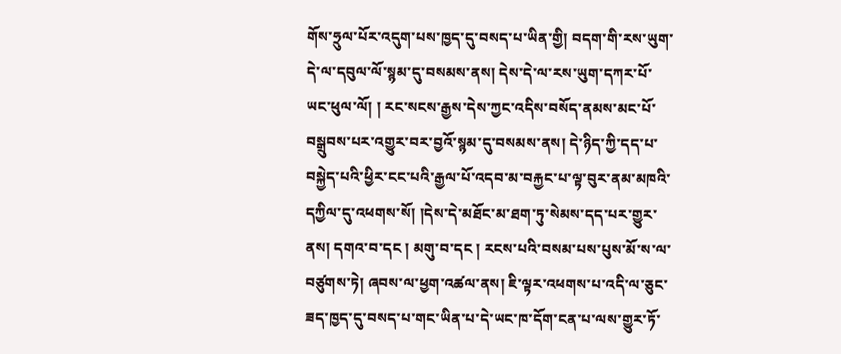གོས་ཧྲུལ་པོར་འདུག་པས་ཁྱད་དུ་བསད་པ་ཡིན་གྱི། བདག་གི་རས་ཡུག་དེ་ལ་དབུལ་ལོ་སྙམ་དུ་བསམས་ནས། དེས་དེ་ལ་རས་ཡུག་དཀར་པོ་ཡང་ཕུལ་ལོ། ། རང་སངས་རྒྱས་དེས་ཀྱང་འདིས་བསོད་ནམས་མང་པོ་བསྒྲུབས་པར་འགྱུར་བར་བྱའོ་སྙམ་དུ་བསམས་ནས། དེ་ཉིད་ཀྱི་དད་པ་བསྐྱེད་པའི་ཕྱིར་ངང་པའི་རྒྱལ་པོ་འདབ་མ་བརྐྱང་པ་ལྟ་བུར་ནམ་མཁའི་དཀྱིལ་དུ་འཕགས་སོ། །དེས་དེ་མཐོང་མ་ཐག་ཏུ་སེམས་དད་པར་གྱུར་ནས། དགའ་བ་དང ། མགུ་བ་དང ། རངས་པའི་བསམ་པས་པུས་མོ་ས་ལ་བཙུགས་ཏེ། ཞབས་ལ་ཕྱག་འཚལ་ནས། ཇི་ལྟར་འཕགས་པ་འདི་ལ་ཅུང་ཟད་ཁྱད་དུ་བསད་པ་གང་ཡིན་པ་དེ་ཡང་ཁ་དོག་ངན་པ་ལས་གྱུར་ཏོ་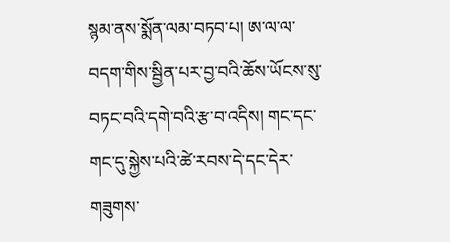སྙམ་ནས་སྨོན་ལམ་བཏབ་པ། ཨ་ལ་ལ་བདག་གིས་སྦྱིན་པར་བྱ་བའི་ཆོས་ཡོངས་སུ་བཏང་བའི་དགེ་བའི་རྩ་བ་འདིས། གང་དང་གང་དུ་སྐྱེས་པའི་ཚེ་རབས་དེ་དང་དེར་གཟུགས་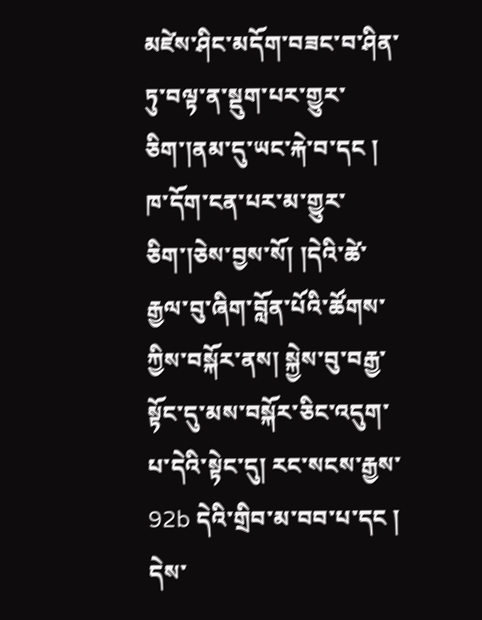མཛེས་ཤིང་མདོག་བཟང་བ་ཤིན་ཏུ་བལྟ་ན་སྡུག་པར་གྱུར་ཅིག་།ནམ་དུ་ཡང་རྐེ་བ་དང ། ཁ་དོག་ངན་པར་མ་གྱུར་ཅིག་།ཅེས་བྱས་སོ། །དེའི་ཚེ་རྒྱལ་བུ་ཞིག་བློན་པོའི་ཚོགས་ཀྱིས་བསྐོར་ནས། སྐྱེས་བུ་བརྒྱ་སྟོང་དུ་མས་བསྐོར་ཅིང་འདུག་པ་དེའི་སྟེང་དུ། རང་སངས་རྒྱས་ 92b དེའི་གྲིབ་མ་བབ་པ་དང ། དེས་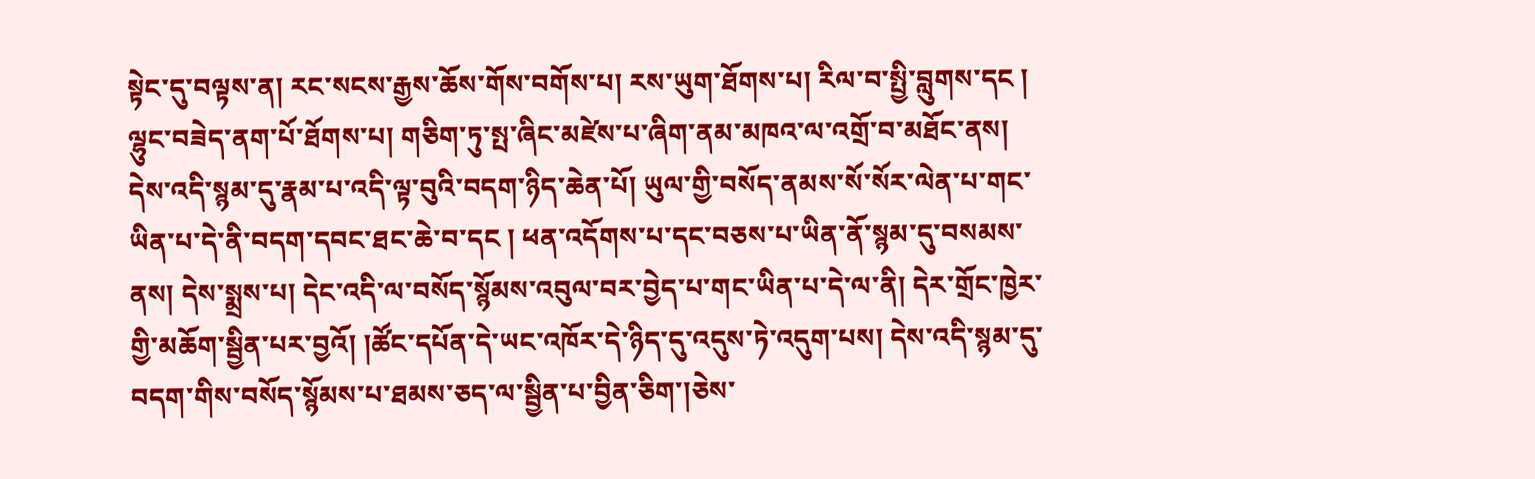སྟེང་དུ་བལྟས་ན། རང་སངས་རྒྱས་ཆོས་གོས་བགོས་པ། རས་ཡུག་ཐོགས་པ། རིལ་བ་སྤྱི་བླུགས་དང ། ལྷུང་བཟེད་ནག་པོ་ཐོགས་པ། གཅིག་ཏུ་སྤ་ཞིང་མཛེས་པ་ཞིག་ནམ་མཁའ་ལ་འགྲོ་བ་མཐོང་ནས། དེས་འདི་སྙམ་དུ་རྣམ་པ་འདི་ལྟ་བུའི་བདག་ཉིད་ཆེན་པོ། ཡུལ་གྱི་བསོད་ནམས་སོ་སོར་ལེན་པ་གང་ཡིན་པ་དེ་ནི་བདག་དབང་ཐང་ཆེ་བ་དང ། ཕན་འདོགས་པ་དང་བཅས་པ་ཡིན་ནོ་སྙམ་དུ་བསམས་ནས། དེས་སྨྲས་པ། དེང་འདི་ལ་བསོད་སྙོམས་འབུལ་བར་བྱེད་པ་གང་ཡིན་པ་དེ་ལ་ནི། དེར་གྲོང་ཁྱེར་གྱི་མཆོག་སྦྱིན་པར་བྱའོ། །ཚོང་དཔོན་དེ་ཡང་འཁོར་དེ་ཉིད་དུ་འདུས་ཏེ་འདུག་པས། དེས་འདི་སྙམ་དུ་བདག་གིས་བསོད་སྙོམས་པ་ཐམས་ཅད་ལ་སྦྱིན་པ་བྱིན་ཅིག་།ཅེས་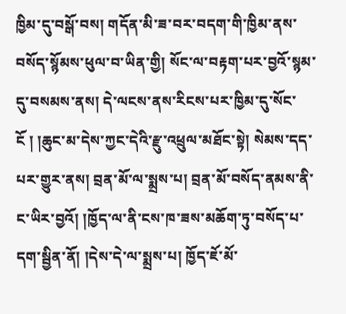ཁྱིམ་དུ་བསྒོ་བས། གདོན་མི་ཟ་བར་བདག་གི་ཁྱིམ་ནས་བསོད་སྙོམས་ཕུལ་བ་ཡིན་གྱི། སོང་ལ་བརྟག་པར་བྱའོ་སྙམ་དུ་བསམས་ནས། དེ་ལངས་ནས་རིངས་པར་ཁྱིམ་དུ་སོང་ངོ ། །ཆུང་མ་དེས་ཀྱང་དེའི་རྫུ་འཕྲུལ་མཐོང་སྟེ། སེམས་དད་པར་གྱུར་ནས། བྲན་མོ་ལ་སྨྲས་པ། བྲན་མོ་བསོད་ནམས་ནི་ང་ཡིར་བྱའོ། །ཁྱོད་ལ་ནི་ངས་ཁ་ཟས་མཆོག་ཏུ་བསོད་པ་དག་སྦྱིན་ནོ། །དེས་དེ་ལ་སྨྲས་པ། ཁྱོད་ཇོ་མོ་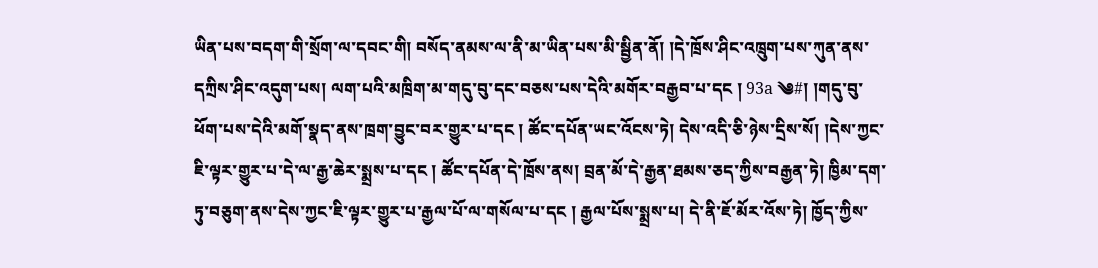ཡིན་པས་བདག་གི་སྲོག་ལ་དབང་གི། བསོད་ནམས་ལ་ནི་མ་ཡིན་པས་མི་སྦྱིན་ནོ། །དེ་ཁྲོས་ཤིང་འཁྲུག་པས་ཀུན་ནས་དཀྲིས་ཤིང་འདུག་པས། ལག་པའི་མཁྲིག་མ་གདུ་བུ་དང་བཅས་པས་དེའི་མགོར་བརྒྱབ་པ་དང ། 93a ༄#། །གདུ་བུ་ཕོག་པས་དེའི་མགོ་སྣད་ནས་ཁྲག་བྱུང་བར་གྱུར་པ་དང ། ཚོང་དཔོན་ཡང་འོངས་ཏེ། དེས་འདི་ཅི་ཉེས་དྲིས་སོ། །དེས་ཀྱང་ཇི་ལྟར་གྱུར་པ་དེ་ལ་རྒྱ་ཆེར་སྨྲས་པ་དང ། ཚོང་དཔོན་དེ་ཁྲོས་ནས། བྲན་མོ་དེ་རྒྱན་ཐམས་ཅད་ཀྱིས་བརྒྱན་ཏེ། ཁྱིམ་དག་ཏུ་བཅུག་ནས་དེས་ཀྱང་ཇི་ལྟར་གྱུར་པ་རྒྱལ་པོ་ལ་གསོལ་པ་དང ། རྒྱལ་པོས་སྨྲས་པ། དེ་ནི་ཇོ་མོར་འོས་ཏེ། ཁྱོད་ཀྱིས་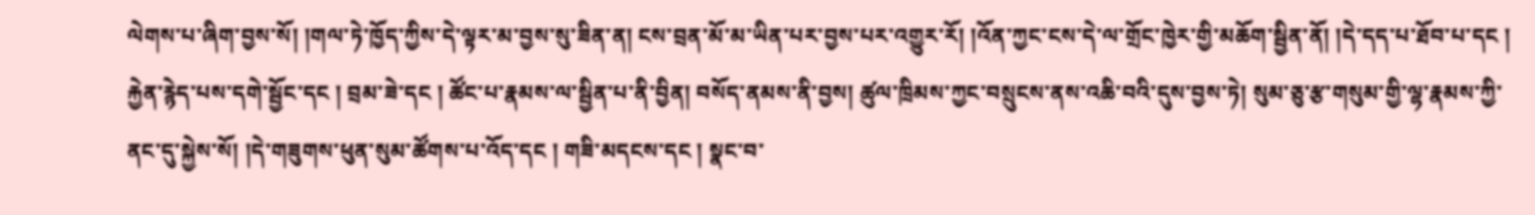ལེགས་པ་ཞིག་བྱས་སོ། །གལ་ཏེ་ཁྱོད་ཀྱིས་དེ་ལྟར་མ་བྱས་སུ་ཟིན་ན། ངས་བྲན་མོ་མ་ཡིན་པར་བྱས་པར་འགྱུར་རོ། །འོན་ཀྱང་ངས་དེ་ལ་གྲོང་ཁྱེར་གྱི་མཆོག་སྦྱིན་ནོ། །དེ་དད་པ་ཐོབ་པ་དང ། རྐྱེན་རྙེད་པས་དགེ་སྦྱོང་དང ། བྲམ་ཟེ་དང ། ཚོང་པ་རྣམས་ལ་སྦྱིན་པ་ནི་བྱིན། བསོད་ནམས་ནི་བྱས། ཚུལ་ཁྲིམས་ཀྱང་བསྲུངས་ནས་འཆི་བའི་དུས་བྱས་ཏེ། སུམ་ཅུ་རྩ་གསུམ་གྱི་ལྷ་རྣམས་ཀྱི་ནང་དུ་སྐྱེས་སོ། །དེ་གཟུགས་ཕུན་སུམ་ཚོགས་པ་འོད་དང ། གཟི་མདངས་དང ། སྣང་བ་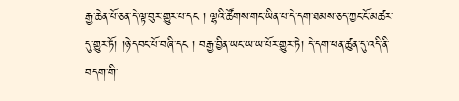རྒྱ་ཆེན་པོ་ཅན་དེ་ལྟ་བུར་གྱུར་པ་དང ། ལྷའི་ཚོགས་གང་ཡིན་པ་དེ་དག་ཐམས་ཅད་ཀྱང་ངོ་མཚར་དུ་གྱུར་ཏོ། །ཉེ་དབང་པོ་བཞི་དང ། བརྒྱ་བྱིན་ཡང་ཡ་ཡ་པོར་གྱུར་ཏེ། དེ་དག་ཕན་ཚུན་དུ་འདི་ནི་བདག་གི་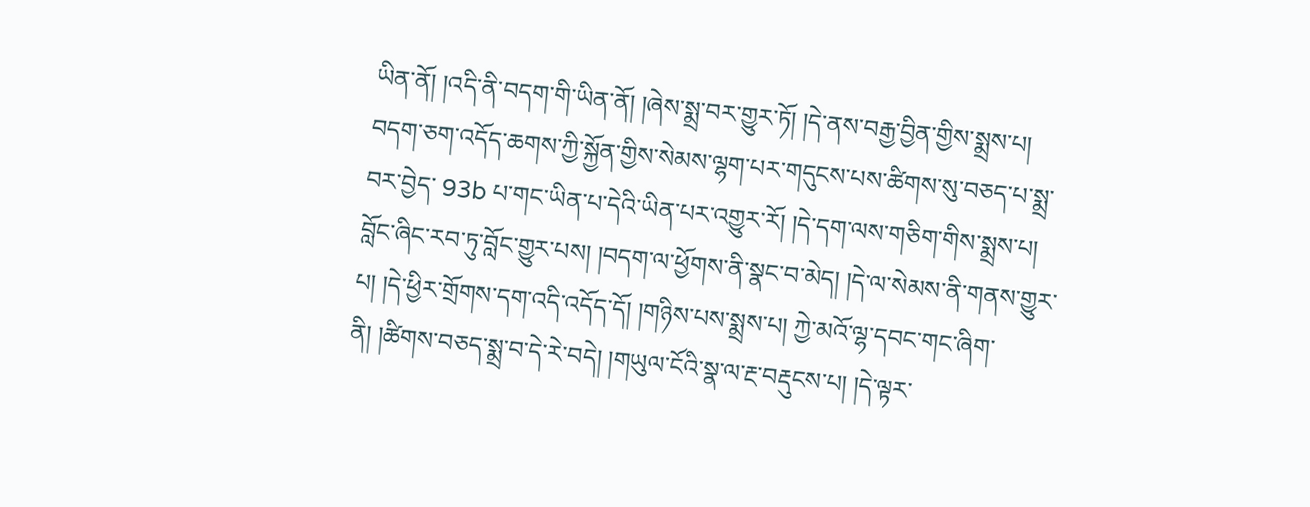ཡིན་ནོ། །འདི་ནི་བདག་གི་ཡིན་ནོ། །ཞེས་སྨྲ་བར་གྱུར་ཏོ། །དེ་ནས་བརྒྱ་བྱིན་གྱིས་སྨྲས་པ། བདག་ཅག་འདོད་ཆགས་ཀྱི་སྐྱོན་གྱིས་སེམས་ལྷག་པར་གདུངས་པས་ཚིགས་སུ་བཅད་པ་སྨྲ་བར་བྱེད་ 93b པ་གང་ཡིན་པ་དེའི་ཡིན་པར་འགྱུར་རོ། །དེ་དག་ལས་གཅིག་གིས་སྨྲས་པ། བློང་ཞིང་རབ་ཏུ་བློང་གྱུར་པས། །བདག་ལ་ཕྱོགས་ནི་སྣང་བ་མེད། །དེ་ལ་སེམས་ནི་གནས་གྱུར་པ། །དེ་ཕྱིར་གྲོགས་དག་འདི་འདོད་དོ། །གཉིས་པས་སྨྲས་པ། ཀྱེ་མའོ་ལྷ་དབང་གང་ཞིག་ནི། །ཚིགས་བཅད་སྨྲ་བ་དེ་རེ་བདེ། །གཡུལ་ངོའི་སྣ་ལ་རྔ་བརྡུངས་པ། །དེ་ལྟར་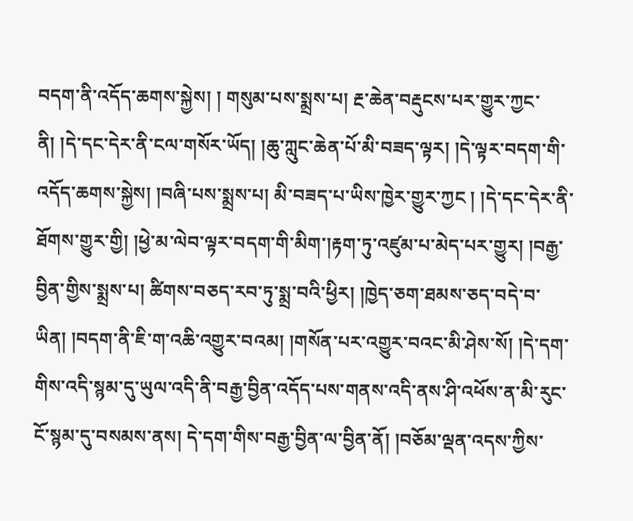བདག་ནི་འདོད་ཆགས་སྐྱེས། ། གསུམ་པས་སྨྲས་པ། རྔ་ཆེན་བརྡུངས་པར་གྱུར་ཀྱང་ནི། །དེ་དང་དེར་ནི་ངལ་གསོར་ཡོད། །ཆུ་ཀླུང་ཆེན་པོ་མི་བཟད་ལྟར། །དེ་ལྟར་བདག་གི་འདོད་ཆགས་སྐྱེས། །བཞི་པས་སྨྲས་པ། མི་བཟད་པ་ཡིས་ཁྱེར་གྱུར་ཀྱང ། །དེ་དང་དེར་ནི་ཐོགས་གྱུར་གྱི། །ཕྱེ་མ་ལེབ་ལྟར་བདག་གི་མིག་།རྟག་ཏུ་འཛུམ་པ་མེད་པར་གྱུར། །བརྒྱ་བྱིན་གྱིས་སྨྲས་པ། ཚིགས་བཅད་རབ་ཏུ་སྨྲ་བའི་ཕྱིར། །ཁྱེད་ཅག་ཐམས་ཅད་བདེ་བ་ཡིན། །བདག་ནི་ཇི་ག་འཆི་འགྱུར་བའམ། །གསོན་པར་འགྱུར་བའང་མི་ཤེས་སོ། །དེ་དག་གིས་འདི་སྙམ་དུ་ཡུལ་འདི་ནི་བརྒྱ་བྱིན་འདོད་པས་གནས་འདི་ནས་ཤི་འཕོས་ན་མི་རུང་ངོ་སྙམ་དུ་བསམས་ནས། དེ་དག་གིས་བརྒྱ་བྱིན་ལ་བྱིན་ནོ། །བཅོམ་ལྡན་འདས་ཀྱིས་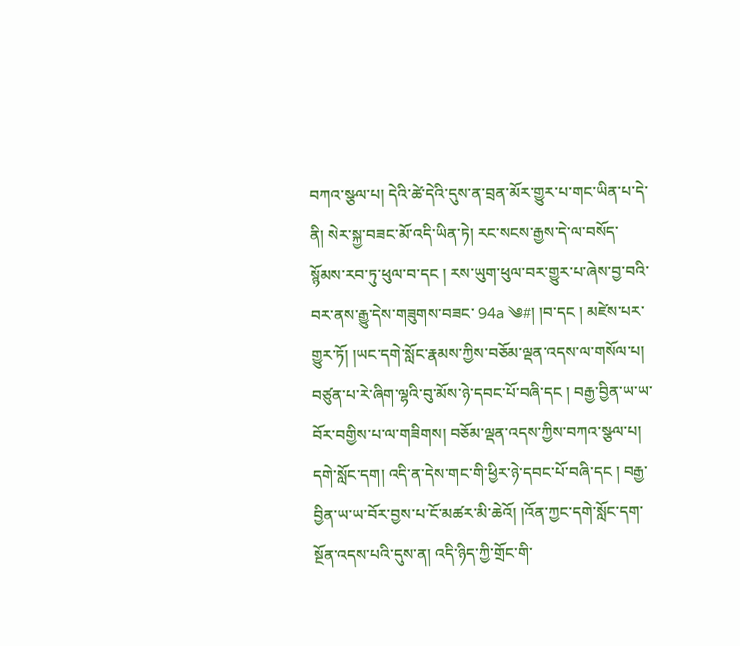བཀའ་སྩལ་པ། དེའི་ཚེ་དེའི་དུས་ན་བྲན་མོར་གྱུར་པ་གང་ཡིན་པ་དེ་ནི། སེར་སྐྱ་བཟང་མོ་འདི་ཡིན་ཏེ། རང་སངས་རྒྱས་དེ་ལ་བསོད་སྙོམས་རབ་ཏུ་ཕུལ་བ་དང ། རས་ཡུག་ཕུལ་བར་གྱུར་པ་ཞེས་བྱ་བའི་བར་ནས་རྒྱུ་དེས་གཟུགས་བཟང་ 94a ༄#། །བ་དང ། མཛེས་པར་གྱུར་ཏོ། །ཡང་དགེ་སློང་རྣམས་ཀྱིས་བཅོམ་ལྡན་འདས་ལ་གསོལ་པ། བཙུན་པ་རེ་ཞིག་ལྷའི་བུ་མོས་ཉེ་དབང་པོ་བཞི་དང ། བརྒྱ་བྱིན་ཡ་ཡ་བོར་བགྱིས་པ་ལ་གཟིགས། བཅོམ་ལྡན་འདས་ཀྱིས་བཀའ་སྩལ་པ། དགེ་སློང་དག། འདི་ན་དེས་གང་གི་ཕྱིར་ཉེ་དབང་པོ་བཞི་དང ། བརྒྱ་བྱིན་ཡ་ཡ་བོར་བྱས་པ་ངོ་མཚར་མི་ཆེའོ། །འོན་ཀྱང་དགེ་སློང་དག་སྔོན་འདས་པའི་དུས་ན། འདི་ཉིད་ཀྱི་གྲོང་གི་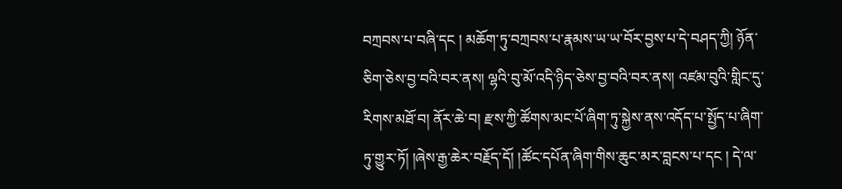བཀྲབས་པ་བཞི་དང ། མཆོག་ཏུ་བཀྲབས་པ་རྣམས་ཡ་ཡ་བོར་བྱས་པ་དེ་བཤད་ཀྱི། ཉོན་ཅིག་ཅེས་བྱ་བའི་བར་ནས། ལྷའི་བུ་མོ་འདི་ཉིད་ཅེས་བྱ་བའི་བར་ནས། འཛམ་བུའི་གླིང་དུ་རིགས་མཐོ་བ། ནོར་ཆེ་བ། རྫས་ཀྱི་ཚོགས་མང་པོ་ཞིག་ཏུ་སྐྱེས་ནས་འདོད་པ་སྤྱོད་པ་ཞིག་ཏུ་གྱུར་ཏོ། །ཞེས་རྒྱ་ཆེར་བརྗོད་དོ། །ཚོང་དཔོན་ཞིག་གིས་ཆུང་མར་བླངས་པ་དང ། དེ་ལ་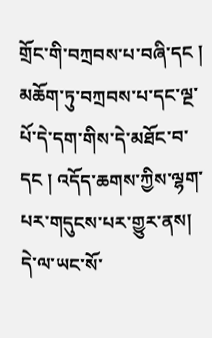གྲོང་གི་བཀྲབས་པ་བཞི་དང ། མཆོག་ཏུ་བཀྲབས་པ་དང་ལྔ་པོ་དེ་དག་གིས་དེ་མཐོང་བ་དང ། འདོད་ཆགས་ཀྱིས་ལྷག་པར་གདུངས་པར་གྱུར་ནས། དེ་ལ་ཡང་སོ་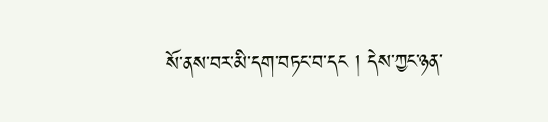སོ་ནས་བར་མི་དག་བཏང་བ་དང ། དེས་ཀྱང་ཉན་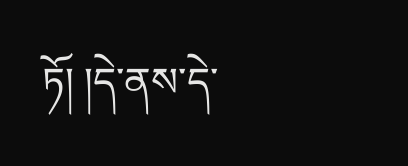ཏོ། །དེ་ནས་དེ་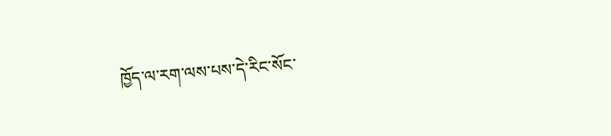ཁྱོད་ལ་རག་ལས་པས་དེ་རིང་སོང་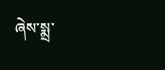ཞེས་སྨྲ་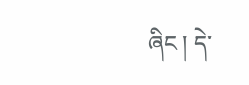ཞིང ། དེ་